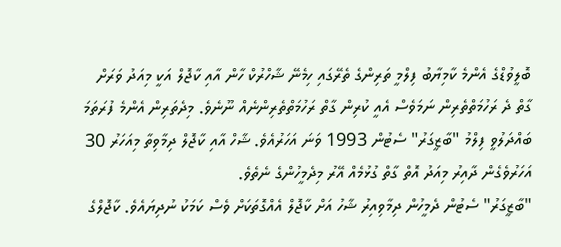ބޮލީވުޑްގެ އެންމެ ކާމިޔާބު ފިލްމީ ތަރިންގެ ތެރޭގައި ހިމެނޭ ޝާހްރުކް ހާން އާއި ކާޖޮލް އަކީ މިއަދު ވަރަށް ގާތް ދެ ރަހުމަތްތެރިން ނަމަވެސް އެއީ ކުރިން ގާތް ރަހުމަތްތެރިންނެއް ނޫނެވެ. މިދެތަރިން އެންމެ ފުރަތަމަ ބައްދަލުވީ ފިލްމު "ބާޒީގަރު" ސެޓުން 1993 ވަނަ އަހަރުއެވެ. ޝާހް އާއި ކާޖޮލް ދިމާވިތާ މިއަހަރު 30 އަހަރުވެގެން ދާއިރު މިއަދު އޮތް ގާތް ގުޅުމެއް އޭރު މިދެމީހުންގެ ނެތެވެ.
"ބާޒީގަރު" ސެޓުން ދެމީހުން ދިމާވިއިރު ޝާހު އަށް ކާޖޮލް އެއްގޮތަކަށް ވެސް ކަމަކު ނުދިޔައެވެ. ކާޖޮލްގެ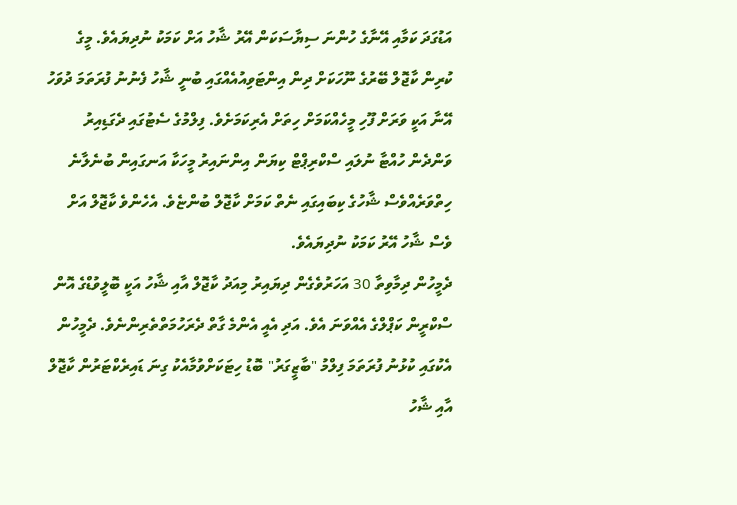އަޑުގަދަ ކަމާއި އޭނާގެ ހުންނަ ސިޔާސަކަން އޭރު ޝާހު އަށް ކަމަކު ނުދިޔައެވެ. މީގެ ކުރިން ކާޖޮލް ބޭރުގެ ނޫހަކަށް ދިން އިންޓަވިއުއެއްގައި ބުނީ ޝާހު ފެނުނު ފުރަތަމަ ދުވަހު އޭނާ އަކީ ވަރަށް ފޫހި މީހެއްކަމަށް ހިތަށް އެރިކަމަށެވެ. ފިލްމުގެ ސެޓުގައި ދެގަޑިއިރު ވަންދެން ހުއްޓާ ނުލައި ސްކްރިޕްޓް ކިޔަން އިންނައިރު މީހަކާ އަނގައިން ބުނެލާނެ ހިތްވަރެއްވެސް ޝާހުގެ ކިބައިގައި ނެތް ކަމަށް ކާޖޮލް ބުންޏެވެ. އެހެންވެ ކާޖޮލް އަށް ވެސް ޝާހު އޭރު ކަމަކު ނުދިޔައެވެ.
ދެމީހުން ދިމާވިތާ 30 އަހަރުވެގެން ދިޔައިރު މިއަދު ކާޖޮލް އާއި ޝާހު އަކީ ބޮލީވުޑްގެ އޮން ސްކްރީން ކަޕްލްގެ އެއްވަނަ އެވެ. އަދި އެއީ އެންމެ ގާތް ދެރަހުމަތްތެރިންނެވެ. ދެމީހުން އެކުގައި ކުޅުނު ފުރަތަމަ ފިލްމު "ބާޒީގަރު" ބޮޑު ހިޓަކަށްވުމާއެކު ގިނަ ޑައިރެކްޓަރުން ކާޖޮލް އާއި ޝާހު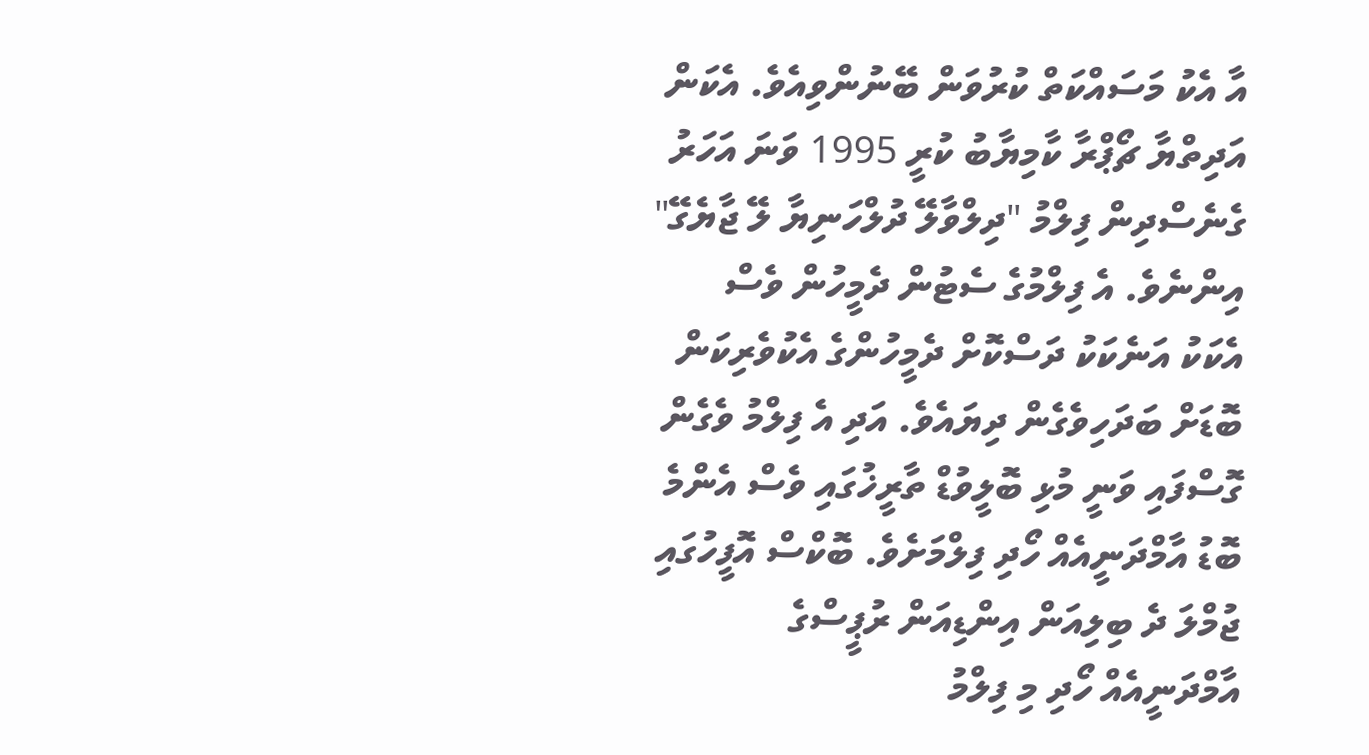އާ އެކު މަސައްކަތް ކުރުވަން ބޭނުންވިއެވެ. އެކަން އަދިތްޔާ ޗޯޕްރާ ކާމިޔާބު ކުރީ 1995 ވަނަ އަހަރު ގެނެސްދިން ފިލްމު "ދިލްވާލޭ ދުލްހަނިޔާ ލޭ ޖާޔެގޭ" އިންނެވެ. އެ ފިލްމުގެ ސެޓުން ދެމީހުން ވެސް އެކަކު އަނެކަކު ދަސްކޮށް ދެމީހުންގެ އެކުވެރިކަން ބޮޑަށް ބަދަހިވެގެން ދިޔައެވެ. އަދި އެ ފިލްމު ވެގެން ގޮސްފައި ވަނީ މުޅި ބޮލީވުޑް ތާރީޚުގައި ވެސް އެންމެ ބޮޑު އާމްދަނީއެއް ހޯދި ފިލްމަށެވެ. ބޮކްސް އޮފީހުގައި ޖުމްލަ ދެ ބިލިއަން އިންޑިއަން ރުޕީސްގެ އާމްދަނީއެއް ހޯދި މި ފިލްމު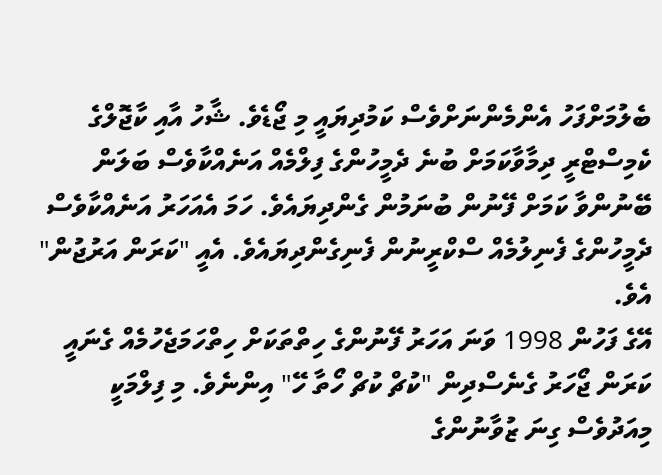ބެލުމަށްފަހު އެންމެންނަށްވެސް ކަމުދިޔައީ މި ޖޯޑެވެ. ޝާހު އާއި ކާޖޮލްގެ ކެމިސްޓްރީ ދިމާވާކަމަށް ބުނެ ދެމީހުންގެ ފިލްމެއް އަނެއްކާވެސް ބަލަން ބޭނުންވާ ކަމަށް ފޭނުން ބުނަމުން ގެންދިޔައެވެ. ހަމަ އެއަހަރު އަނެއްކާވެސް ދެމީހުންގެ ފެނިލުމެއް ސްކްރީނުން ފެނިގެންދިޔައެވެ. އެއީ "ކަރަން އަރުޖުން" އެވެ.
އޭގެ ފަހުން 1998 ވަނަ އަހަރު ފޭނުންގެ ހިތްތަކަށް ހިތްހަމަޖެހުމެއް ގެނައީ ކަރަން ޖޯހަރު ގެނެސްދިން "ކުޗް ކުޗް ހޯތާ ހޭ" އިންނެވެ. މި ފިލްމަކީ މިއަދުވެސް ގިނަ ޒުވާނުންގެ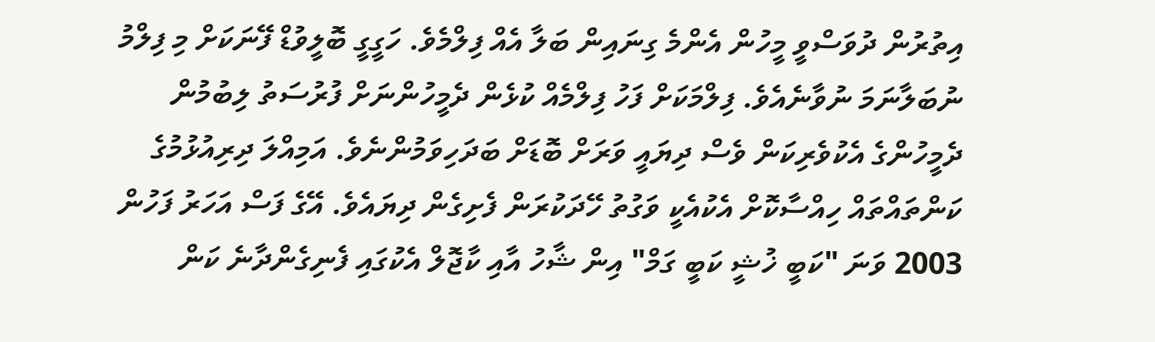އިތުރުން ދުވަސްވީ މީހުން އެންމެ ގިނައިން ބަލާ އެއް ފިލްމެވެ. ހަގީގީ ބޮލީވުޑް ފޭނަކަށް މި ފިލްމު ނުބަލާނަމަ ނުވާނެއެވެ. ފިލްމަކަށް ފަހު ފިލްމެއް ކުޅެން ދެމީހުންނަށް ފުރުސަތު ލިބުމުން ދެމީހުންގެ އެކުވެރިކަން ވެސް ދިޔައީ ވަރަށް ބޮޑަށް ބަދަހިވަމުންނެވެ. އަމިއްލަ ދިރިއުޅުމުގެ ކަންތައްތައް ހިއްސާކޮށް އެކުއެކީ ވަގުތު ހޭދަކުރަން ފެށިގެން ދިޔައެވެ. އޭގެ ފަސް އަހަރު ފަހުން 2003 ވަނަ "ކަބީ ޚުޝީ ކަބީ ގަމް" އިން ޝާހު އާއި ކާޖޮލް އެކުގައި ފެނިގެންދާނެ ކަން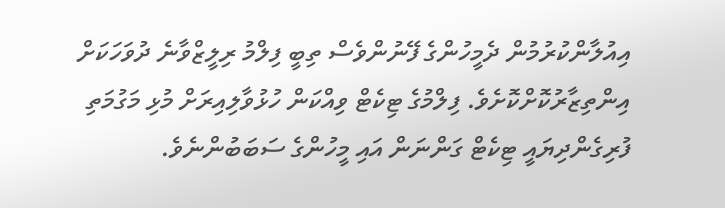އިއުލާންކުރުމުން ދެމީހުންގެ ފޭނުންވެސް ތިބީ ފިލްމު ރިލީޒްވާނެ ދުވަހަކަށް އިންތިޒާރުކޮށްކޮށެވެ. ފިލްމުގެ ޓިކެޓް ވިއްކަން ހުޅުވާލިއިރަށް މުޅި މަގުމަތި ފުރިގެންދިޔައީ ޓިކެޓް ގަންނަން އައި މީހުންގެ ސަބަބުންނެވެ.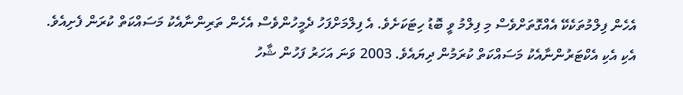އެހެން ފިލްމުތަކެކޭ އެއްގޮތަށްވެސް މި ފިލްމު ވީ ބޮޑު ހިޓަކަށެވެ. އެ ފިލްމަށްފަހު ދެމީހުންވެސް އެހެން ތަރިންނާއެކު މަސައްކަތް ކުރަން ފެށިއެވެ. އެކި އެކި އެކްޓަރުންނާއެކު މަސައްކަތް ކުރަމުން ދިޔައެވެ. 2003 ވަނަ އަހަރު ފަހުން ޝާހު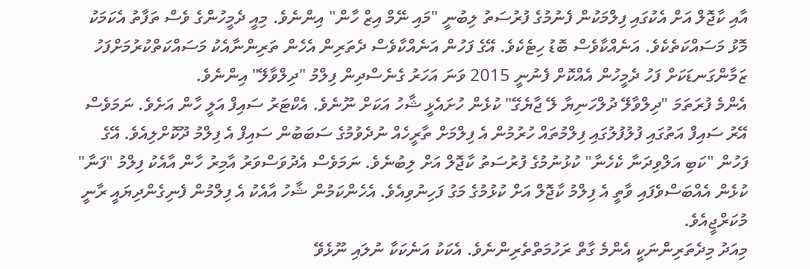އާއި ކާޖޮލް އަށް އެކުގައި ފިލްމަކުން ފެނުމުގެ ފުރުސަތު ލިބުނީ "މައި ނޭމް އިޒް ހާން" އިންނެވެ. މިއީ ދެމީހުންގެ ވެސް ތަފާތު އެކަމަކު މޮޅު މަސައްކަތެކެވެ. އަނެއްކާވެސް ބޮޑު ހިޓެކެވެ. އޭގެ ފަހުން އަނެއްކާވެސް ދެތަރިން އެހެން ތަރިންނާއެކު މަސައްކަތްކުރުމަށްފަހު ޒަމާންގަނޑަކަށް ފަހު ދެމީހުން އެއްކޮށް ފެނުނީ 2015 ވަނަ އަހަރު ގެނެސްދިން ފިލްމު "ދިލްވާލޭ" އިންނެވެ.
އެންމެ ފުރަތަމަ "ދިލްވާލޭ ދުލްހަނިޔާ ލޭ ޖާޔެގޭ" ކުޅެން ހުށައެޅީ ޝާހު އަކަށް ނޫނެވެ. އެކްޓަރު ސައިފް އަލީ ހާން އަށެވެ. ނަމަވެސް އޭރު ސައިފް އަތުގައި ފުލުފުލުގައި ފިލްމުތައް ހުރުމުން އެ ފިލްމަށް ތާރީހެއް ނުދެވުމުގެ ސަބަބުން ސައިފް އެ ފިލްމު ދޫކޮށްލިއެވެ. އޭގެ ފަހުން "ކަބި އަލްވިދަނާ ކެހެނާ" ކުޅުނުމުގެ ފުރުސަތު ކާޖޮލް އަށް ލިބުނެވެ. ނަމަވެސް އެދުވަސްވަރު އާމިރު ހާން އާއެކު ފިލްމު "ފަނާ" ކުޅެން އެއްބަސްވެފައި ވާތީ އެ ފިލްމު ކާޖޮލް އަށް ކުޅުމުގެ މަގު ފަހިނުވިއެވެ. އެހެންކަމުން ޝާހު އާއެކު އެ ފިލްމުން ފެނިގެންދިޔައީ ރާނީ މުކަރްޖީއެވެ.
މިއަދު މިދެތަރިންނަކީ އެންމެ ގާތް ރަހުމަތްތެރިންނެވެ. އެކަކު އަނެކަކާ ނުލައި ނޫޅެވޭ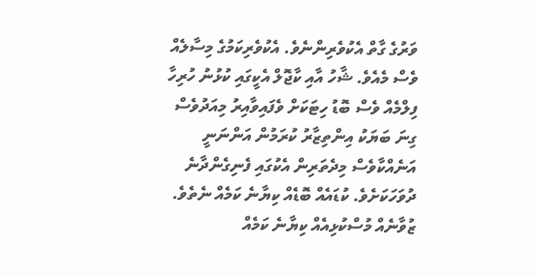ވަރުގެ ގާތް އެކުވެރިންނެވެ. އެކުވެރިކަމުގެ މިސާލެއް ވެސް މެއެވެ. ޝާހު އާއި ކާޖޮލް އެކީގައި ކުޅުނު ހުރިހާ ފިލްމެއް ވެސް ބޮޑު ހިޓަކަށް ވެފައިވާއިރު މިއަދުވެސް ގިނަ ބަޔަކު އިންތިޒާރު ކުރަމުން އަންނަނީ އަނެއްކާވެސް މިދެތަރިން އެކުގައި ފެނިގެންދާނެ ދުވަހަކަށެވެ. ކުޑައެއް ބޮޑެއް ކިޔާނެ ކަމެއް ނެތެވެ. ޒުވާނެއް މުސްކުޅިއެއް ކިޔާނެ ކަމެއް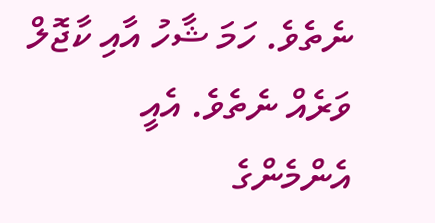ނެތެވެ. ހަމަ ޝާހު އާއި ކާޖޮލް ވަރެއް ނެތެވެ. އެއީ އެންމެންގެ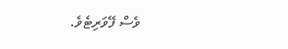ވެސް ފޭވަރިޓެވެ.